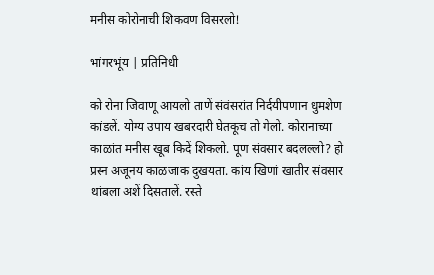मनीस कोरोनाची शिकवण विसरलो!

भांगरभूंय | प्रतिनिधी

को रोना जिवाणू आयलो ताणें संवंसरांत निर्दयीपणान धुमशेण कांडलें. योग्य उपाय खबरदारी घेतकूच तो गेलो. कोरानाच्या काळांत मनीस खूब किदें शिकलो. पूण संवसार बदलल्लो? हो प्रस्न अजूनय काळजाक दुखयता. कांय खिणां खातीर संवसार थांबला अशें दिसतालें. रस्ते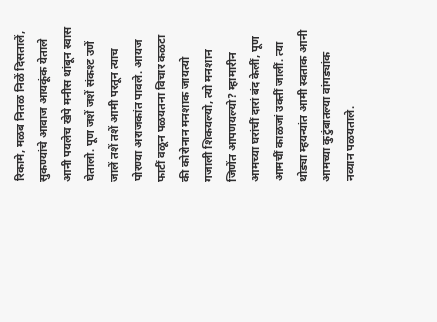रिकामे, मळब नितळ निळें दिसतालें, सुकण्यांचे आवाज आयकूंक येताले आनी पयलेच खेपे मनीस थांबून स्वास घेतालो. पूण जशें जशें संकश्ट उणें जालें तशें तशें आमी परतून त्याच पोरण्या अराजकांत पावले. आयज फाटीं वळून पळयतना विचार कळटा की कोरोनान मनशाक जायत्यो गजाली शिकयल्यो, त्यो मनशान जिणेंत आपणयल्यो? म्हामारीन आमच्या घरांचीं दारां बंद केलीं, पूण आमचीं काळजां उक्तीं जालीं. त्या थोड्या म्हयन्यांत आमी स्वताक आनी
आमच्या कुटुंबातल्या वांगड्यांक नव्यान पळयताले.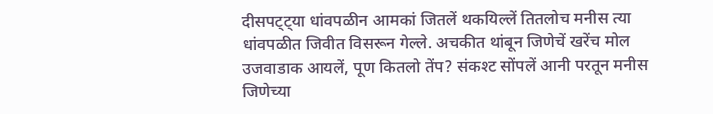दीसपट्ट्या धांवपळीन आमकां जितलें थकयिल्लें तितलोच मनीस त्या धांवपळीत जिवीत विसरून गेल्ले. अचकीत थांबून जिणेचें खरेंच मोल उजवाडाक आयलें, पूण कितलो तेंप? संकश्ट सोंपलें आनी परतून मनीस जिणेच्या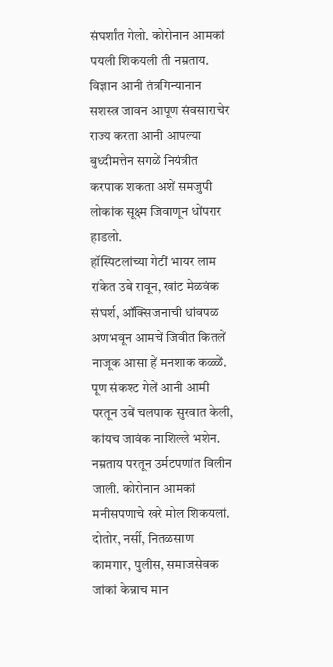संघर्शांत गेलो. कोरोनान आमकां पयली शिकयली ती नम्रताय. विज्ञान आनी तंत्रगिन्यानान सशस्त्र जावन आपूण संवसाराचेर राज्य करता आनी आपल्या बुध्दीमत्तेन सगळें नियंत्रीत करपाक शकता अशें समजुपी लोकांक सूक्ष्म जिवाणून धोंपरार हाडलो.
हॉस्पिटलांच्या गेटीं भायर लाम रांकेत उबे रावून, खांट मेळवंक संघर्श, ऑक्सिजनाची धांवपळ अणभवून आमचें जिवीत कितलें नाजूक आसा हें मनशाक कळ्ळें. पूण संकश्ट गेलें आनी आमी परतून उबें चलपाक सुरवात केली, कांयच जावंक नाशिल्ले भशेन. नम्रताय परतून उर्मटपणांत विलीन जाली. कोरोनान आमकां मनीसपणाचे खरे मोल शिकयलां. दोतोर, नर्सी, नितळसाण कामगार, पुलीस, समाजसेवक जांकां केन्नाच मान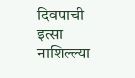दिवपाची इत्सा नाशिल्ल्या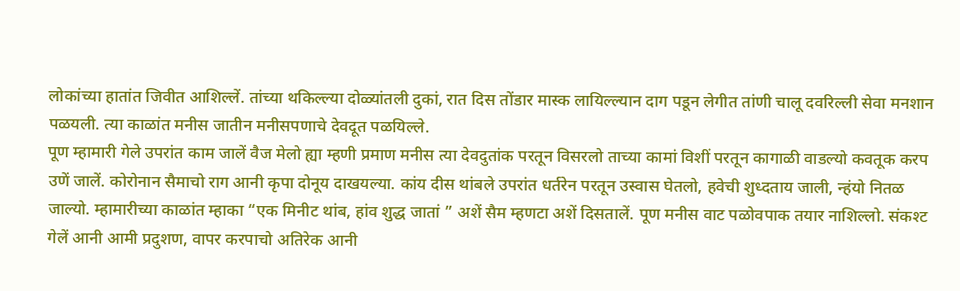लोकांच्या हातांत जिवीत आशिल्लें. तांच्या थकिल्ल्या दोळ्यांतली दुकां, रात दिस तोंडार मास्क लायिल्ल्यान दाग पडून लेगीत तांणी चालू दवरिल्ली सेवा मनशान पळयली. त्या काळांत मनीस जातीन मनीसपणाचे देवदूत पळयिल्ले.
पूण म्हामारी गेले उपरांत काम जालें वैज मेलो ह्या म्हणी प्रमाण मनीस त्या देवदुतांक परतून विसरलो ताच्या कामां विशीं परतून कागाळी वाडल्यो कवतूक करप उणें जालें. कोरोनान सैमाचो राग आनी कृपा दोनूय दाखयल्या. कांय दीस थांबले उपरांत धर्तरेन परतून उस्वास घेतलो, हवेची शुध्दताय जाली, न्हंयो नितळ जाल्यो. म्हामारीच्या काळांत म्हाका “एक मिनीट थांब, हांव शुद्ध जातां ” अशें सैम म्हणटा अशें दिसतालें. पूण मनीस वाट पळोवपाक तयार नाशिल्लो. संकश्ट गेलें आनी आमी प्रदुशण, वापर करपाचो अतिरेक आनी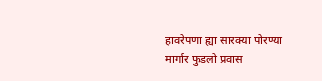हावरेपणा ह्या सारक्या पोरण्या मार्गार फुडलो प्रवास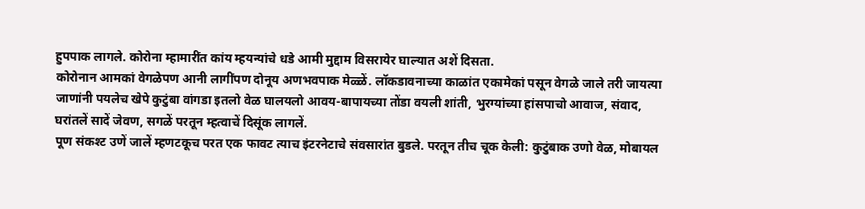हुपपाक लागले. कोरोना म्हामारींत कांय म्हयन्यांचे धडे आमी मुद्दाम विसरायेर घाल्यात अशें दिसता.
कोरोनान आमकां वेगळेपण आनी लागींपण दोनूय अणभवपाक मेळ्ळें. लॉकडावनाच्या काळांत एकामेकां पसून वेगळे जाले तरी जायत्या जाणांनी पयलेच खेपे कुटुंबा वांगडा इतलो वेळ घालयलो आवय-बापायच्या तोंडा वयली शांती, भुरग्यांच्या हांसपाचो आवाज, संवाद, घरांतलें सादें जेवण, सगळें परतून म्हत्वाचें दिसूंक लागलें.
पूण संकश्ट उणें जालें म्हणटकूच परत एक फावट त्याच इंटरनेटाचे संवसारांत बुडले. परतून तीच चूक केली: कुटुंबाक उणो वेळ, मोबायल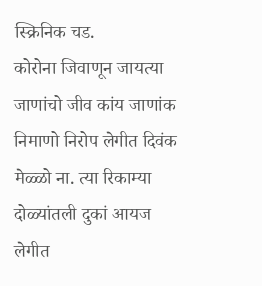स्क्रिनिक चड.
कोरोना जिवाणून जायत्या जाणांचो जीव कांय जाणांक निमाणो निरोप लेगीत दिवंक मेळ्ळो ना. त्या रिकाम्या दोळ्यांतली दुकां आयज लेगीत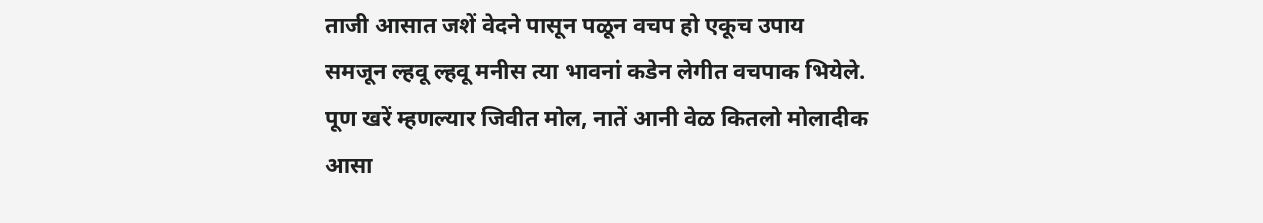ताजी आसात जशें वेदने पासून पळून वचप हो एकूच उपाय समजून ल्हवू ल्हवू मनीस त्या भावनां कडेन लेगीत वचपाक भियेले. पूण खरें म्हणल्यार जिवीत मोल, नातें आनी वेळ कितलो मोलादीक आसा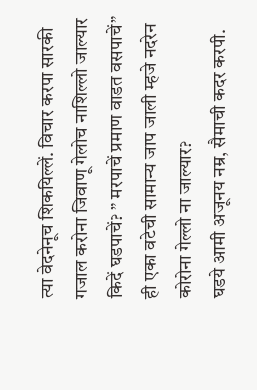त्या वेदनेनूच शिकयिल्लें. विचार करपा सारकी गजाल करोना जिवाणू गेलोच नाशिल्लो जाल्यार किदें घडपाचें? ” मरपाचें प्रमाण वाडत वसपाचें” ही एका वटेची सामान्य जाप जाली म्हजे नदरेन कोरोना गेल्लो ना जाल्यार?
घडये आमी अजूनय नम्र, सैमाची कदर करपी.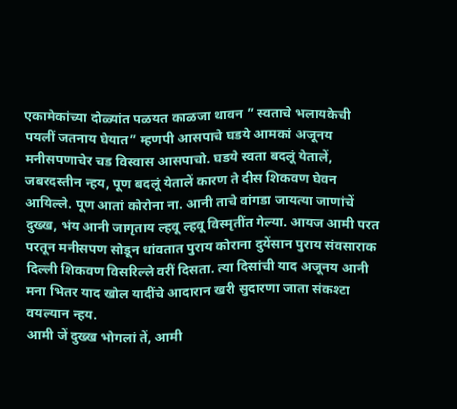एकामेकांच्या दोळ्यांत पळयत काळजा थावन ” स्वताचे भलायकेची पयलीं जतनाय घेयात” म्हणपी आसपाचे घडये आमकां अजूनय मनीसपणाचेर चड विस्वास आसपाचो. घडये स्वता बदलूं येतालें, जबरदस्तीन न्हय, पूण बदलूं येतालें कारण ते दीस शिकवण घेवन आयिल्ले. पूण आतां कोरोना ना. आनी ताचे वांगडा जायत्या जाणांचें दुख्ख, भंय आनी जागृताय ल्हवू ल्हवू विस्मृतींत गेल्या. आयज आमी परत परतून मनीसपण सोडून धांवतात पुराय कोराना दुयेंसान पुराय संवसाराक दिल्ली शिकवण विसरिल्ले वरीं दिसता. त्या दिसांची याद अजूनय आनी मना भितर याद खोल यादींचे आदारान खरी सुदारणा जाता संकश्टा वयल्यान न्हय.
आमी जें दुख्ख भोगलां तें, आमी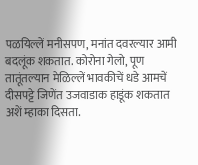पळयिल्लें मनीसपण, मनांत दवरल्यार आमी बदलूंक शकतात. कोरोना गेलो, पूण तातूंतल्यान मेळिल्लें भावकीचें धडे आमचें दीसपट्टे जिणेंत उजवाडाक हाडूंक शकतात अशें म्हाका दिसता.